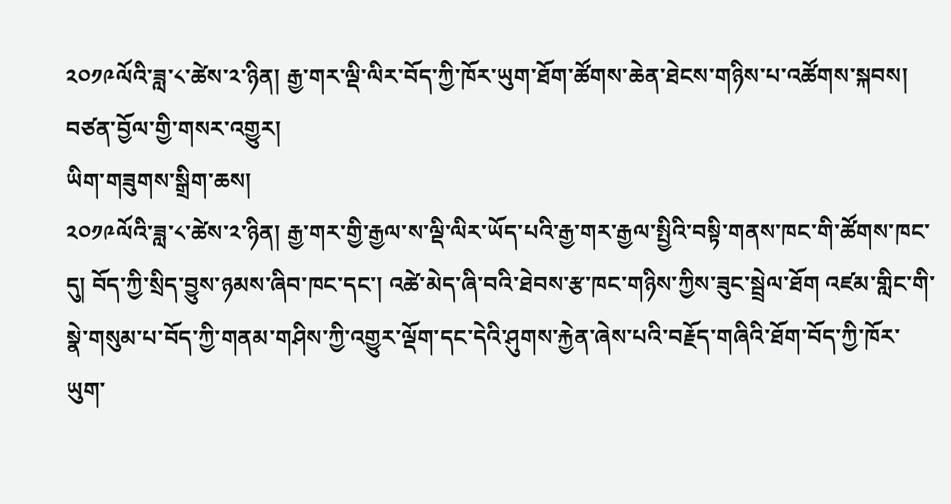༢༠༡༩ལོའི་ཟླ་༨་ཚེས་༢་ཉིན། རྒྱ་གར་ལྡི་ལིར་བོད་ཀྱི་ཁོར་ཡུག་ཐོག་ཚོགས་ཆེན་ཐེངས་གཉིས་པ་འཚོགས་སྐབས།
བཙན་བྱོལ་གྱི་གསར་འགྱུར།
ཡིག་གཟུགས་སྒྲིག་ཆས།
༢༠༡༩ལོའི་ཟླ་༨་ཚེས་༢་ཉིན། རྒྱ་གར་གྱི་རྒྱལ་ས་ལྡི་ལིར་ཡོད་པའི་རྒྱ་གར་རྒྱལ་སྤྱིའི་བསྟི་གནས་ཁང་གི་ཚོགས་ཁང་དུ། བོད་ཀྱི་སྲིད་བྱུས་ཉམས་ཞིབ་ཁང་དང་། འཚེ་མེད་ཞི་བའི་ཐེབས་རྩ་ཁང་གཉིས་ཀྱིས་ཟུང་སྦྲེལ་ཐོག འཛམ་གླིང་གི་སྣེ་གསུམ་པ་བོད་ཀྱི་གནམ་གཤིས་ཀྱི་འགྱུར་ལྡོག་དང་དེའི་ཤུགས་རྐྱེན་ཞེས་པའི་བརྗོད་གཞིའི་ཐོག་བོད་ཀྱི་ཁོར་ཡུག་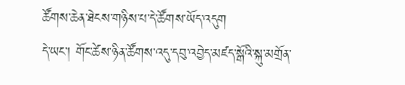ཚོགས་ཆེན་ཐེངས་གཉིས་པ་དེ་ཚོགས་ཡོད་འདུག
དེ་ཡང་། གོང་ཚེས་ཉིན་ཚོགས་འདུ་དབུ་འབྱེད་མཛད་སྒོའི་སྐུ་མགྲོན་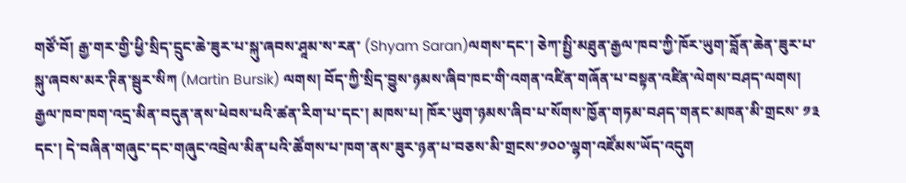གཙོ་བོ། རྒྱ་གར་གྱི་ཕྱི་སྲིད་དྲུང་ཆེ་ཟུར་པ་སྐུ་ཞབས་ཤཱམ་ས་རན་ (Shyam Saran)ལགས་དང་། ཅེཀ་སྤྱི་མཐུན་རྒྱལ་ཁབ་ཀྱི་ཁོར་ཡུག་བློན་ཆེན་ཟུར་པ་སྐུ་ཞབས་མར་ཊིན་སྦུར་སིཀ (Martin Bursik) ལགས། བོད་ཀྱི་སྲིད་བྱུས་ཉམས་ཞིབ་ཁང་གི་འགན་འཛིན་གཞོན་པ་བསྟན་འཛིན་ལེགས་བཤད་ལགས། རྒྱལ་ཁབ་ཁག་འདྲ་མིན་བདུན་ནས་ཕེབས་པའི་ཚན་རིག་པ་དང་། མཁས་པ། ཁོར་ཡུག་ཉམས་ཞིབ་པ་སོགས་ཁྱོན་གཏམ་བཤད་གནང་མཁན་མི་གྲངས་ ༡༣ དང་། དེ་བཞིན་གཞུང་དང་གཞུང་འབྲེལ་མིན་པའི་ཚོགས་པ་ཁག་ནས་ཟུར་ཉན་པ་བཅས་མི་གྲངས་༡༠༠་ལྷག་འཛོམས་ཡོད་འདུག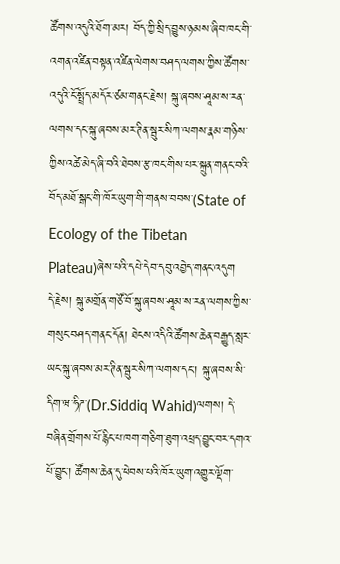ཚོགས་འདུའི་ཐོག་མར། བོད་ཀྱི་སྲིད་བྱུས་ཉམས་ཞིབ་ཁང་གི་འགན་འཛིན་བསྟན་འཛིན་ལེགས་བཤད་ལགས་ཀྱིས་ཚོགས་འདུའི་ངོ་སྤྲོད་མདོར་ཙམ་གནང་རྗེས། སྐུ་ཞབས་ཤཱམ་ས་རན་ལགས་དང་སྐུ་ཞབས་མར་ཊིན་སྦུར་སིཀ་ལགས་རྣམ་གཉིས་ཀྱིས་འཚེ་མེད་ཞི་བའི་ཐེབས་རྩ་ཁང་གིས་པར་སྐྲུན་གནང་བའི་བོད་མཐོ་སྒང་གི་ཁོར་ཡུག་གི་གནས་བབས་(State of Ecology of the Tibetan Plateau)ཞེས་པའི་དཔེ་དེབ་དབུ་འབྱེད་གནང་འདུག
དེ་རྗེས། སྐུ་མགྲོན་གཙོ་བོ་སྐུ་ཞབས་ཤཱམ་ས་རན་ལགས་ཀྱིས་གསུང་བཤད་གནང་དོན། ཐེངས་འདིའི་ཚོགས་ཆེན་བརྒྱུད་སླར་ཡང་སྐུ་ཞབས་མར་ཊིན་སྦུར་སིཀ་ལགས་དང་། སྐུ་ཞབས་སི་དིག་ཝ་ཧིཌ་(Dr.Siddiq Wahid)ལགས། དེ་བཞིན་གྲོགས་པོ་རྙིང་པ་ཁག་གཅིག་ཐུག་འཕྲད་བྱུང་བར་དགའ་པོ་བྱུང་། ཚོགས་ཆེན་དུ་ཕེབས་པའི་ཁོར་ཡུག་འགྱུར་ལྡོག་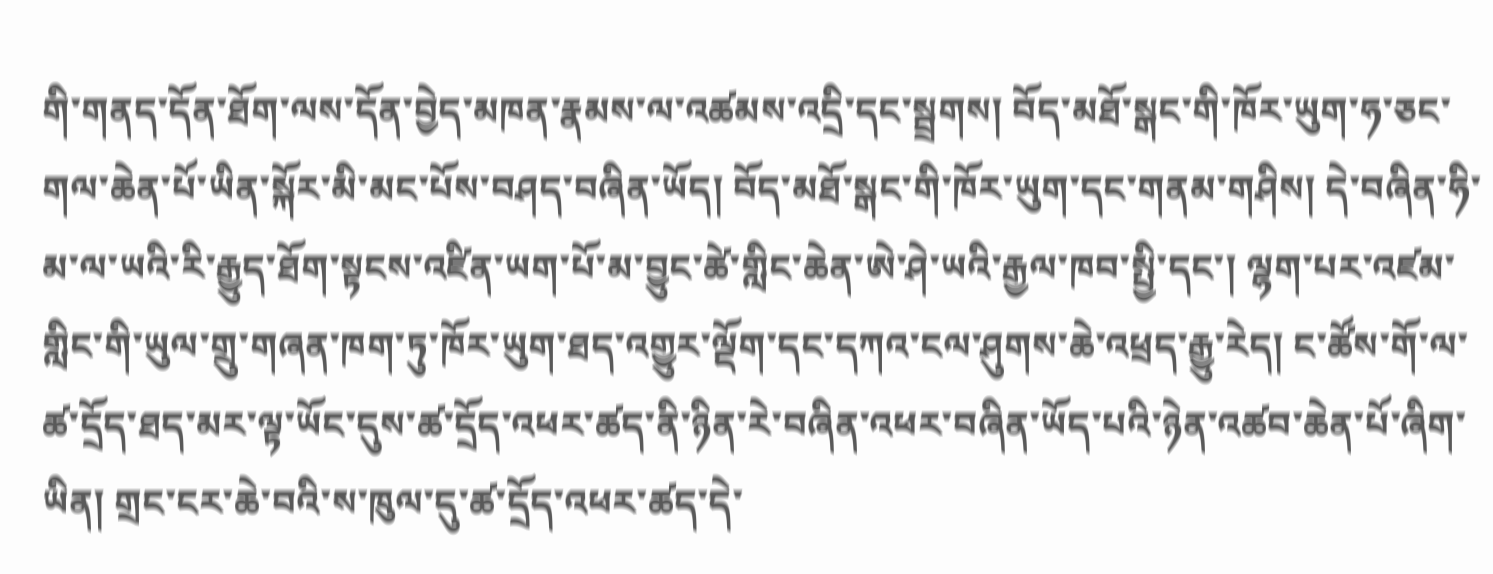གི་གནད་དོན་ཐོག་ལས་དོན་བྱེད་མཁན་རྣམས་ལ་འཚམས་འདྲི་དང་སྦྲགས། བོད་མཐོ་སྒང་གི་ཁོར་ཡུག་ཧ་ཅང་གལ་ཆེན་པོ་ཡིན་སྐོར་མི་མང་པོས་བཤད་བཞིན་ཡོད། བོད་མཐོ་སྒང་གི་ཁོར་ཡུག་དང་གནམ་གཤིས། དེ་བཞིན་ཧི་མ་ལ་ཡའི་རི་རྒྱུད་ཐོག་སྟངས་འཛིན་ཡག་པོ་མ་བྱུང་ཚེ་གླིང་ཆེན་ཨེ་ཤེ་ཡའི་རྒྱལ་ཁབ་སྤྱི་དང་། ལྷག་པར་འཛམ་གླིང་གི་ཡུལ་གྲུ་གཞན་ཁག་ཏུ་ཁོར་ཡུག་ཐད་འགྱུར་ལྡོག་དང་དཀའ་ངལ་ཤུགས་ཆེ་འཕྲད་རྒྱུ་རེད། ང་ཚོས་གོ་ལ་ཚ་དྲོད་ཐད་མར་ལྟ་ཡོང་དུས་ཚ་དྲོད་འཕར་ཚད་ནི་ཉིན་རེ་བཞིན་འཕར་བཞིན་ཡོད་པའི་ཉེན་འཚབ་ཆེན་པོ་ཞིག་ཡིན། གྲང་ངར་ཆེ་བའི་ས་ཁུལ་དུ་ཚ་དྲོད་འཕར་ཚད་དེ་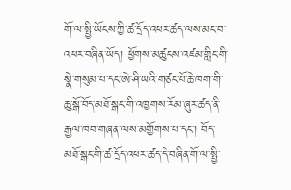གོ་ལ་སྤྱི་ཡོངས་ཀྱི་ཚ་དྲོད་འཕར་ཚད་ལས་མང་བ་འཕར་བཞིན་ཡོད། ཕྱོགས་མཚུངས་འཛམ་གླིང་གི་སྣེ་གསུམ་པ་དང་ཨེ་ཤི་ཡའི་གཙང་པོ་ཆེ་ཁག་གི་ཆུ་སྒོ་བོད་མཐོ་སྒང་གི་འཁྱགས་རོམ་ཞུར་ཚད་ནི་རྒྱལ་ཁབ་གཞན་ལས་མགྱོགས་པ་དང་། བོད་མཐོ་སྒང་གི་ཚ་དྲོད་འཕར་ཚད་དེ་བཞིན་གོ་ལ་སྤྱི་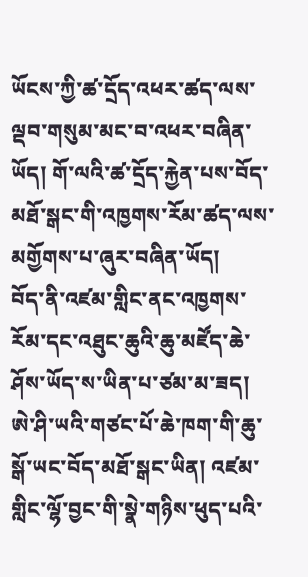ཡོངས་ཀྱི་ཚ་དྲོད་འཕར་ཚད་ལས་ལྡབ་གསུམ་མང་བ་འཕར་བཞིན་ཡོད། གོ་ལའི་ཚ་དྲོད་རྐྱེན་པས་བོད་མཐོ་སྒང་གི་འཁྱགས་རོམ་ཚད་ལས་མགྱོགས་པ་ཞུར་བཞིན་ཡོད།
བོད་ནི་འཛམ་གླིང་ནང་འཁྱགས་རོམ་དང་འཐུང་ཆུའི་ཆུ་མཛོད་ཆེ་ཤོས་ཡོད་ས་ཡིན་པ་ཙམ་མ་ཟད། ཨེ་ཤི་ཡའི་གཙང་པོ་ཆེ་ཁག་གི་ཆུ་སྒོ་ཡང་བོད་མཐོ་སྒང་ཡིན། འཛམ་གླིང་ལྷོ་བྱང་གི་སྣེ་གཉིས་ཕུད་པའི་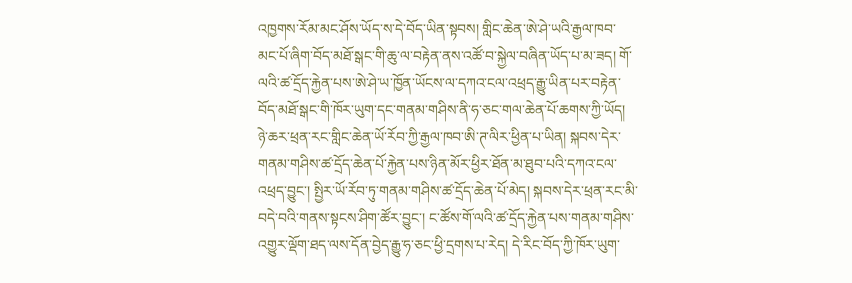འཁྱགས་རོམ་མང་ཤོས་ཡོད་ས་དེ་བོད་ཡིན་སྟབས། གླིང་ཆེན་ཨེ་ཤེ་ཡའི་རྒྱལ་ཁབ་མང་པོ་ཞིག་བོད་མཐོ་སྒང་གི་ཆུ་ལ་བརྟེན་ནས་འཚོ་བ་སྐྱེལ་བཞིན་ཡོད་པ་མ་ཟད། གོ་ལའི་ཚ་དྲོད་རྐྱེན་པས་ཨེ་ཤེ་ཡ་ཁྱོན་ཡོངས་ལ་དཀའ་ངལ་འཕྲད་རྒྱུ་ཡིན་པར་བརྟེན་བོད་མཐོ་སྒང་གི་ཁོར་ཡུག་དང་གནམ་གཤིས་ནི་ཧ་ཅང་གལ་ཆེན་པོ་ཆགས་ཀྱི་ཡོད།
ཉེ་ཆར་ཕྲན་རང་གླིང་ཆེན་ཡོ་རོབ་ཀྱི་རྒྱལ་ཁབ་ཨི་ཊ་ལིར་ཕྱིན་པ་ཡིན། སྐབས་དེར་གནམ་གཤིས་ཚ་དྲོད་ཆེན་པོ་རྐྱེན་པས་ཉིན་མོར་ཕྱིར་ཐོན་མ་ཐུབ་པའི་དཀའ་ངལ་འཕྲད་བྱུང་། སྤྱིར་ཡོ་རོབ་ཏུ་གནམ་གཤིས་ཚ་དྲོད་ཆེན་པོ་མེད། སྐབས་དེར་ཕྲན་རང་མི་བདེ་བའི་གནས་སྟངས་ཤིག་ཚོར་བྱུང་། ང་ཚོས་གོ་ལའི་ཚ་དྲོད་རྐྱེན་པས་གནམ་གཤིས་འགྱུར་ལྡོག་ཐད་ལས་དོན་བྱེད་རྒྱུ་ཧ་ཅང་ཕྱི་དྲགས་པ་རེད། དེ་རིང་བོད་ཀྱི་ཁོར་ཡུག་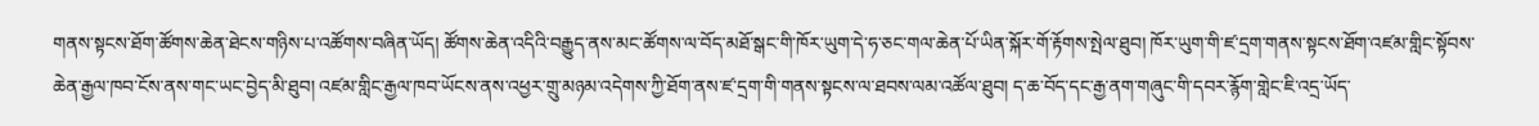གནས་སྟངས་ཐོག་ཚོགས་ཆེན་ཐེངས་གཉིས་པ་འཚོགས་བཞིན་ཡོད། ཚོགས་ཆེན་འདིའི་བརྒྱུད་ནས་མང་ཚོགས་ལ་བོད་མཐོ་སྒང་གི་ཁོར་ཡུག་དེ་ཧ་ཅང་གལ་ཆེན་པོ་ཡིན་སྐོར་གོ་རྟོགས་སྤེལ་ཐུབ། ཁོར་ཡུག་གི་ཛ་དྲག་གནས་སྟངས་ཐོག་འཛམ་གླིང་སྟོབས་ཆེན་རྒྱལ་ཁབ་ངོས་ནས་གང་ཡང་བྱེད་མི་ཐུབ། འཛམ་གླིང་རྒྱལ་ཁབ་ཡོངས་ནས་འཕྱར་གྲུ་མཉམ་འདེགས་ཀྱི་ཐོག་ནས་ཛ་དྲག་གི་གནས་སྟངས་ལ་ཐབས་ལམ་འཚོལ་ཐུབ། ད་ཆ་བོད་དང་རྒྱ་ནག་གཞུང་གི་དབར་རྙོག་གླེང་ཇི་འདྲ་ཡོད་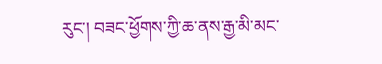རུང་། བཟང་ཕྱོགས་ཀྱི་ཆ་ནས་རྒྱ་མི་མང་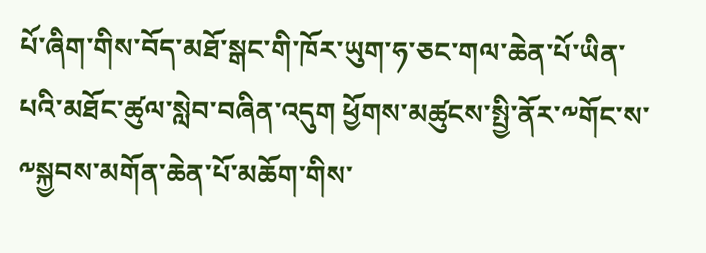པོ་ཞིག་གིས་བོད་མཐོ་སྒང་གི་ཁོར་ཡུག་ཧ་ཅང་གལ་ཆེན་པོ་ཡིན་པའི་མཐོང་ཚུལ་སླེབ་བཞིན་འདུག ཕྱོགས་མཚུངས་སྤྱི་ནོར་༸གོང་ས་༸སྐྱབས་མགོན་ཆེན་པོ་མཆོག་གིས་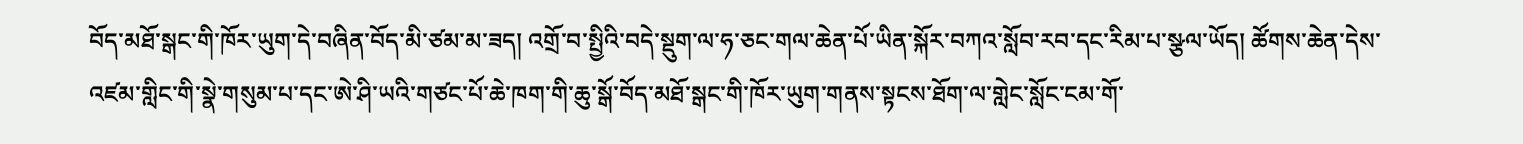བོད་མཐོ་སྒང་གི་ཁོར་ཡུག་དེ་བཞིན་བོད་མི་ཙམ་མ་ཟད། འགྲོ་བ་སྤྱིའི་བདེ་སྡུག་ལ་ཧ་ཅང་གལ་ཆེན་པོ་ཡིན་སྐོར་བཀའ་སློབ་རབ་དང་རིམ་པ་སྩལ་ཡོད། ཚོགས་ཆེན་དེས་འཛམ་གླིང་གི་སྣེ་གསུམ་པ་དང་ཨེ་ཤི་ཡའི་གཙང་པོ་ཆེ་ཁག་གི་ཆུ་སྒོ་བོད་མཐོ་སྒང་གི་ཁོར་ཡུག་གནས་སྟངས་ཐོག་ལ་གླེང་སློང་ངམ་གོ་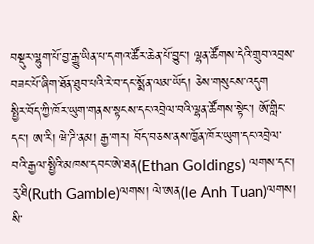བསྡུར་ལྷུག་པོ་བྱ་རྒྱུ་ཡིན་པ་དགའ་ཚོར་ཆེན་པོ་བྱུང་། ལྷན་ཚོགས་དེའི་གྲུབ་འབྲས་བཟང་པོ་ཞིག་ཐོན་ཐུབ་པའི་རེ་བ་དང་སྨོན་ལམ་ཡོད། ཅེས་གསུངས་འདུག
སྤྱིར་བོད་ཀྱི་ཁོར་ཡུག་གནས་སྟངས་དང་འབྲེལ་བའི་ལྷན་ཚོགས་སྟེང་། ཨོ་གླིང་དང་། ཨ་རི། ཝེ་ཌི་ནམ། རྒྱ་གར། བོད་བཅས་ནས་ཁྱོན་ཁོར་ཡུག་དང་འབྲེལ་བའི་རྒྱལ་སྤྱིའི་མཁས་དབང་ཨེ་ཐན(Ethan Goldings) ལགས་དང་། རུ་ཐི(Ruth Gamble)ལགས། ལེ་ཨན(le Anh Tuan)ལགས། སི་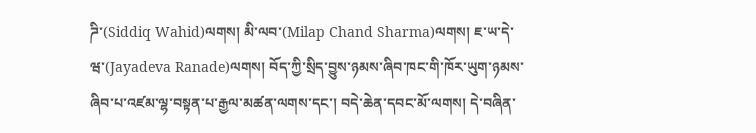ཌི་(Siddiq Wahid)ལགས། མི་ལབ་(Milap Chand Sharma)ལགས། ཇ་ཡ་དེ་ཝ་(Jayadeva Ranade)ལགས། བོད་ཀྱི་སྲིད་བྱུས་ཉམས་ཞིབ་ཁང་གི་ཁོར་ཡུག་ཉམས་ཞིབ་པ་འཛམ་ལྷ་བསྟན་པ་རྒྱལ་མཚན་ལགས་དང་། བདེ་ཆེན་དབང་མོ་ལགས། དེ་བཞིན་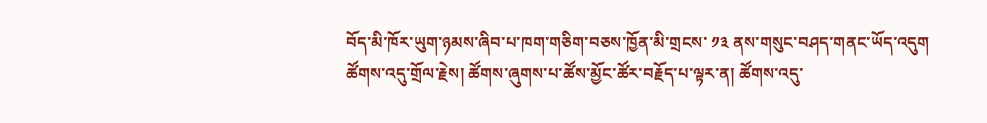བོད་མི་ཁོར་ཡུག་ཉམས་ཞིབ་པ་ཁག་གཅིག་བཅས་ཁྱོན་མི་གྲངས་ ༡༣ ནས་གསུང་བཤད་གནང་ཡོད་འདུག
ཚོགས་འདུ་གྲོལ་རྗེས། ཚོགས་ཞུགས་པ་ཚོས་མྱོང་ཚོར་བརྗོད་པ་ལྟར་ན། ཚོགས་འདུ་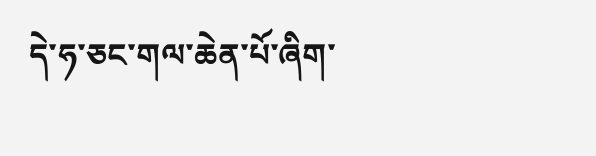དེ་ཧ་ཅང་གལ་ཆེན་པོ་ཞིག་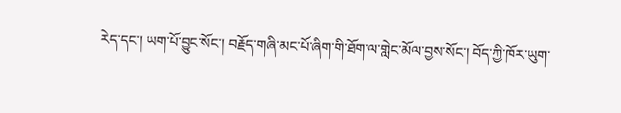རེད་དང་། ཡག་པོ་བྱུང་སོང་། བརྗོད་གཞི་མང་པོ་ཞིག་གི་ཐོག་ལ་གླེང་མོལ་བྱས་སོང་། བོད་ཀྱི་ཁོར་ཡུག་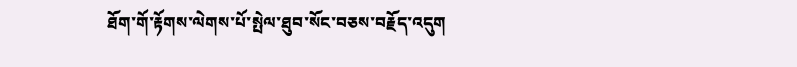ཐོག་གོ་རྟོགས་ལེགས་པོ་སྤེལ་ཐུབ་སོང་བཅས་བརྗོད་འདུག